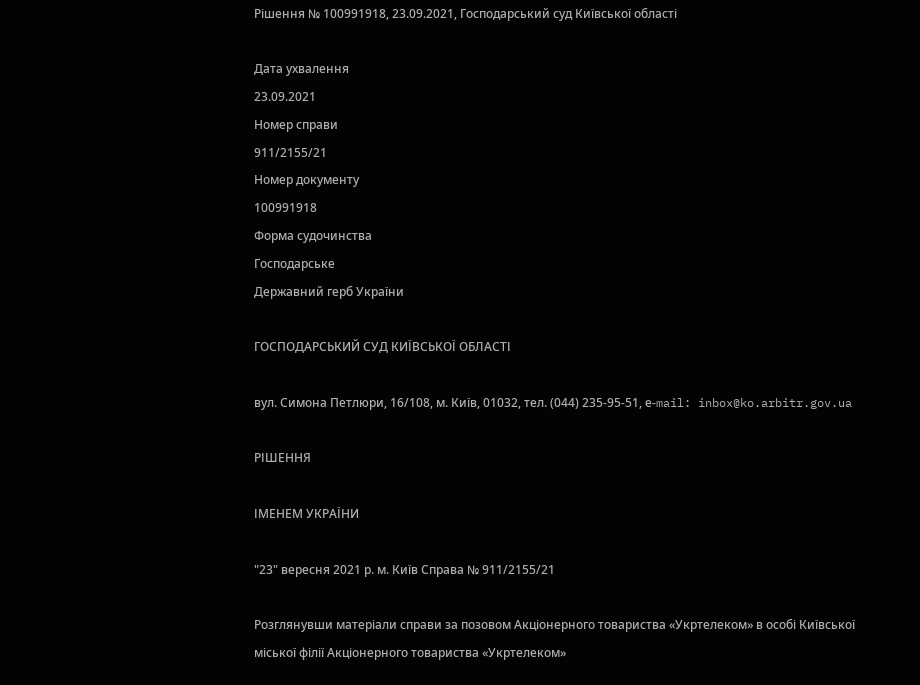Рішення № 100991918, 23.09.2021, Господарський суд Київської області

Дата ухвалення
23.09.2021
Номер справи
911/2155/21
Номер документу
100991918
Форма судочинства
Господарське
Державний герб України

ГОСПОДАРСЬКИЙ СУД КИЇВСЬКОЇ ОБЛАСТІ

вул. Симона Петлюри, 16/108, м. Київ, 01032, тел. (044) 235-95-51, е-mail: inbox@ko.arbitr.gov.ua

РІШЕННЯ

ІМЕНЕМ УКРАЇНИ

"23" вересня 2021 р. м. Київ Справа № 911/2155/21

Розглянувши матеріали справи за позовом Акціонерного товариства «Укртелеком» в особі Київської міської філії Акціонерного товариства «Укртелеком»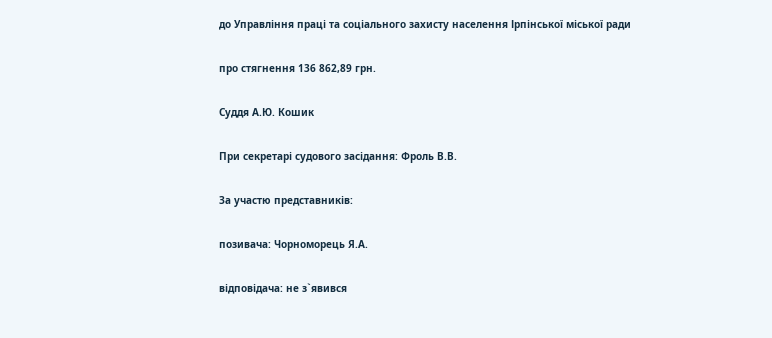до Управління праці та соціального захисту населення Ірпінської міської ради

про стягнення 136 862,89 грн.

Суддя А.Ю. Кошик

При секретарі судового засідання: Фроль В.В.

За участю представників:

позивача: Чорноморець Я.А.

відповідача: не з`явився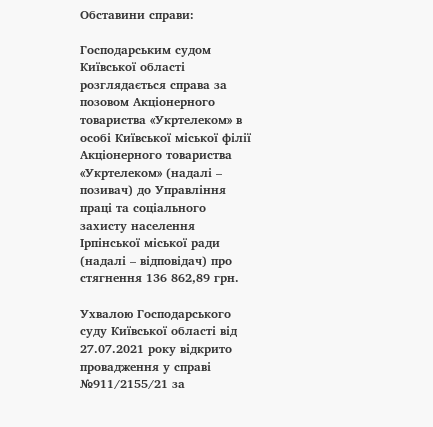Обставини справи:

Господарським судом Київської області розглядається справа за позовом Акціонерного товариства «Укртелеком» в особі Київської міської філії Акціонерного товариства «Укртелеком» (надалі – позивач) до Управління праці та соціального захисту населення Ірпінської міської ради (надалі – відповідач) про стягнення 136 862,89 грн.

Ухвалою Господарського суду Київської області від 27.07.2021 року відкрито провадження у справі №911/2155/21 за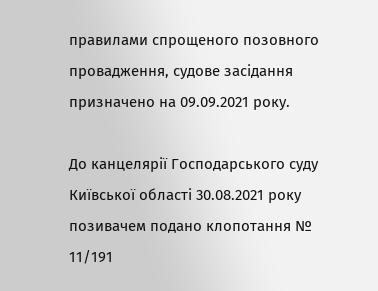правилами спрощеного позовного провадження, судове засідання призначено на 09.09.2021 року.

До канцелярії Господарського суду Київської області 30.08.2021 року позивачем подано клопотання № 11/191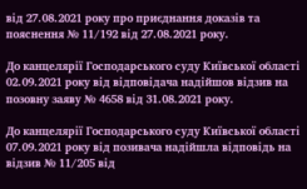від 27.08.2021 року про приєднання доказів та пояснення № 11/192 від 27.08.2021 року.

До канцелярії Господарського суду Київської області 02.09.2021 року від відповідача надійшов відзив на позовну заяву № 4658 від 31.08.2021 року.

До канцелярії Господарського суду Київської області 07.09.2021 року від позивача надійшла відповідь на відзив № 11/205 від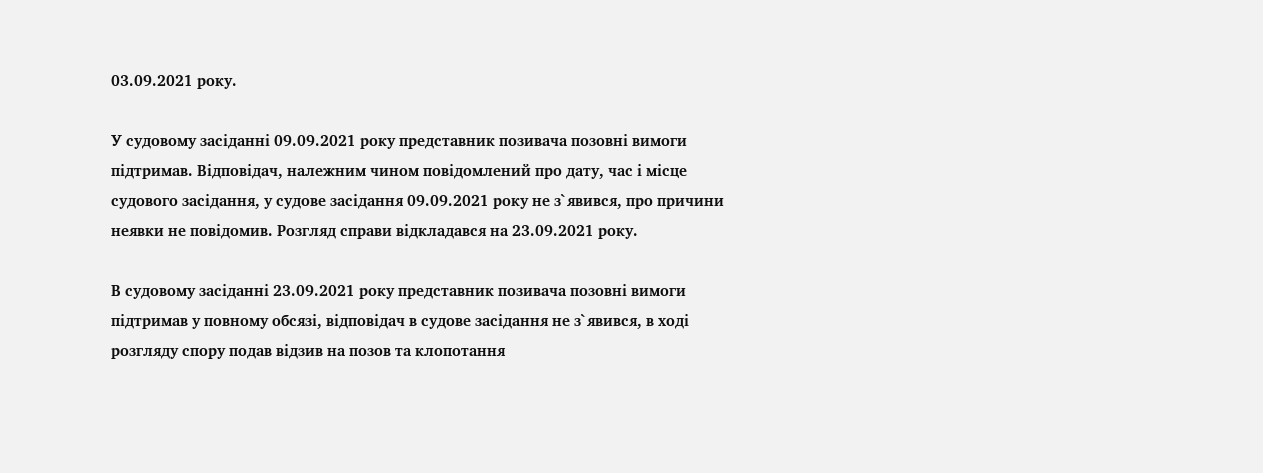03.09.2021 року.

У судовому засіданні 09.09.2021 року представник позивача позовні вимоги підтримав. Відповідач, належним чином повідомлений про дату, час і місце судового засідання, у судове засідання 09.09.2021 року не з`явився, про причини неявки не повідомив. Розгляд справи відкладався на 23.09.2021 року.

В судовому засіданні 23.09.2021 року представник позивача позовні вимоги підтримав у повному обсязі, відповідач в судове засідання не з`явився, в ході розгляду спору подав відзив на позов та клопотання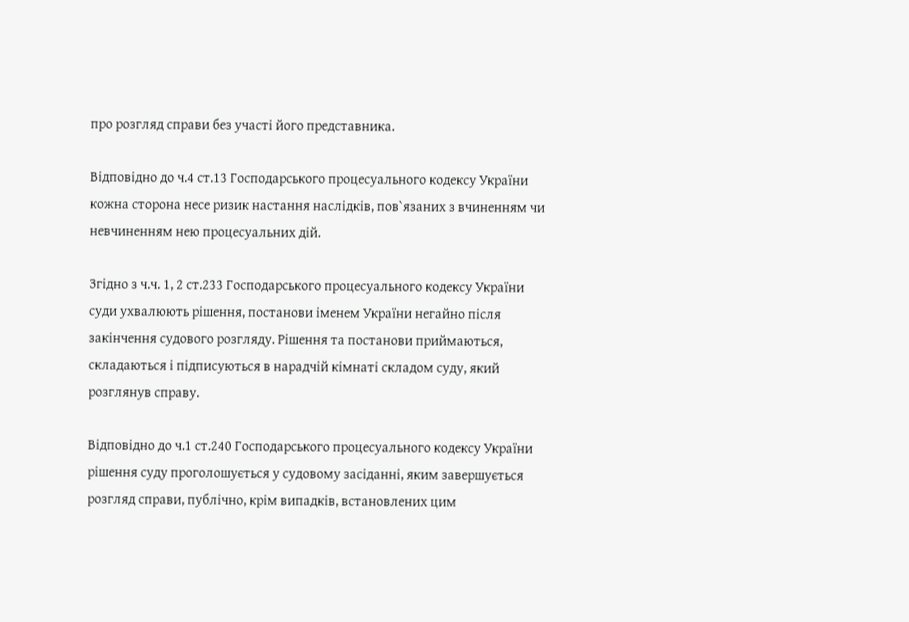про розгляд справи без участі його представника.

Відповідно до ч.4 ст.13 Господарського процесуального кодексу України кожна сторона несе ризик настання наслідків, пов`язаних з вчиненням чи невчиненням нею процесуальних дій.

Згідно з ч.ч. 1, 2 ст.233 Господарського процесуального кодексу України суди ухвалюють рішення, постанови іменем України негайно після закінчення судового розгляду. Рішення та постанови приймаються, складаються і підписуються в нарадчій кімнаті складом суду, який розглянув справу.

Відповідно до ч.1 ст.240 Господарського процесуального кодексу України рішення суду проголошується у судовому засіданні, яким завершується розгляд справи, публічно, крім випадків, встановлених цим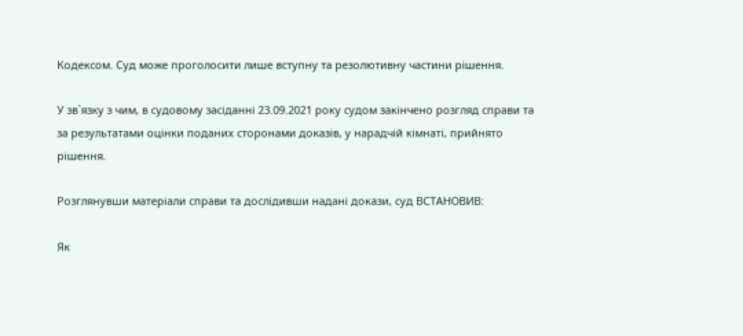Кодексом. Суд може проголосити лише вступну та резолютивну частини рішення.

У зв`язку з чим, в судовому засіданні 23.09.2021 року судом закінчено розгляд справи та за результатами оцінки поданих сторонами доказів, у нарадчій кімнаті, прийнято рішення.

Розглянувши матеріали справи та дослідивши надані докази, суд ВСТАНОВИВ:

Як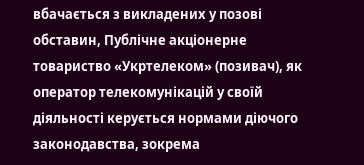вбачається з викладених у позові обставин, Публічне акціонерне товариство «Укртелеком» (позивач), як оператор телекомунікацій у своїй діяльності керується нормами діючого законодавства, зокрема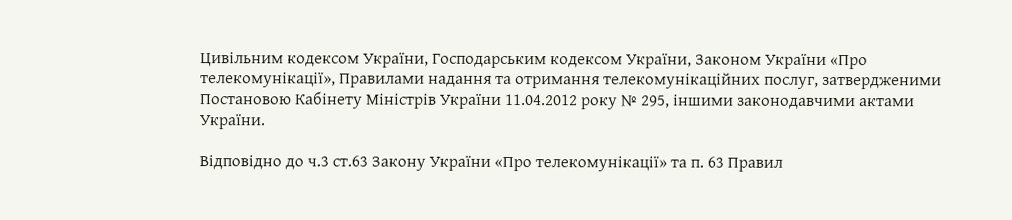Цивільним кодексом України, Господарським кодексом України, Законом України «Про телекомунікації», Правилами надання та отримання телекомунікаційних послуг, затвердженими Постановою Кабінету Міністрів України 11.04.2012 року № 295, іншими законодавчими актами України.

Відповідно до ч.3 ст.63 Закону України «Про телекомунікації» та п. 63 Правил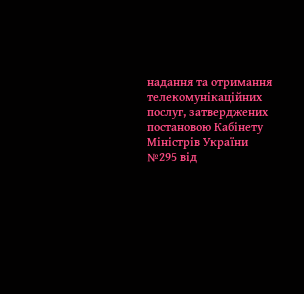надання та отримання телекомунікаційних послуг, затверджених постановою Кабінету Міністрів України №295 від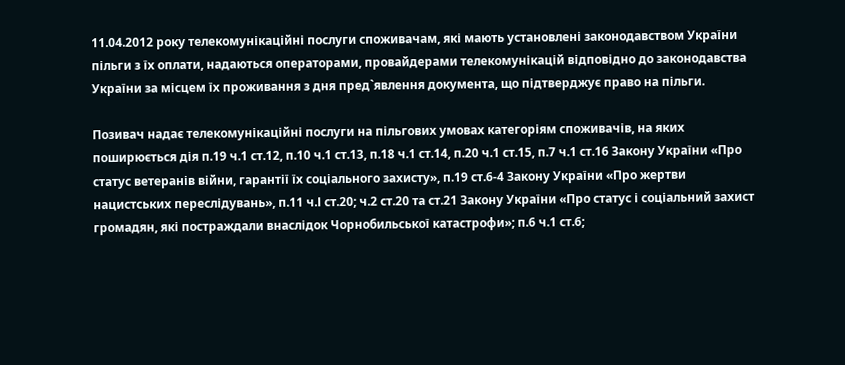11.04.2012 року телекомунікаційні послуги споживачам, які мають установлені законодавством України пільги з їх оплати, надаються операторами, провайдерами телекомунікацій відповідно до законодавства України за місцем їх проживання з дня пред`явлення документа, що підтверджує право на пільги.

Позивач надає телекомунікаційні послуги на пільгових умовах категоріям споживачів, на яких поширюється дія п.19 ч.1 ст.12, п.10 ч.1 ст.13, п.18 ч.1 ст.14, п.20 ч.1 ст.15, п.7 ч.1 ст.16 Закону України «Про статус ветеранів війни, гарантії їх соціального захисту», п.19 ст.6-4 Закону України «Про жертви нацистських переслідувань», п.11 ч.І ст.20; ч.2 ст.20 та ст.21 Закону України «Про статус і соціальний захист громадян, які постраждали внаслідок Чорнобильської катастрофи»; п.6 ч.1 ст.6;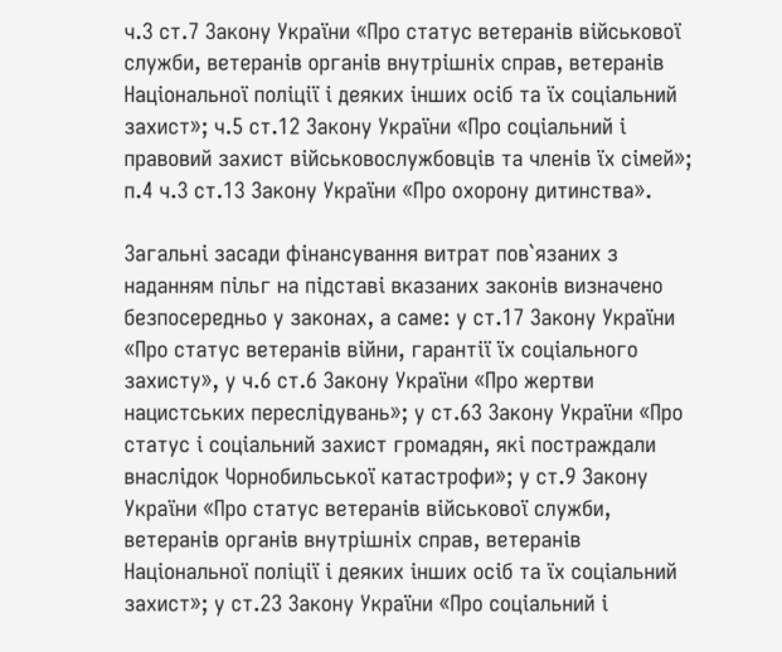ч.3 ст.7 Закону України «Про статус ветеранів військової служби, ветеранів органів внутрішніх справ, ветеранів Національної поліції і деяких інших осіб та їх соціальний захист»; ч.5 ст.12 Закону України «Про соціальний і правовий захист військовослужбовців та членів їх сімей»; п.4 ч.3 ст.13 Закону України «Про охорону дитинства».

Загальні засади фінансування витрат пов`язаних з наданням пільг на підставі вказаних законів визначено безпосередньо у законах, а саме: у ст.17 Закону України «Про статус ветеранів війни, гарантії їх соціального захисту», у ч.6 ст.6 Закону України «Про жертви нацистських переслідувань»; у ст.63 Закону України «Про статус і соціальний захист громадян, які постраждали внаслідок Чорнобильської катастрофи»; у ст.9 Закону України «Про статус ветеранів військової служби, ветеранів органів внутрішніх справ, ветеранів Національної поліції і деяких інших осіб та їх соціальний захист»; у ст.23 Закону України «Про соціальний і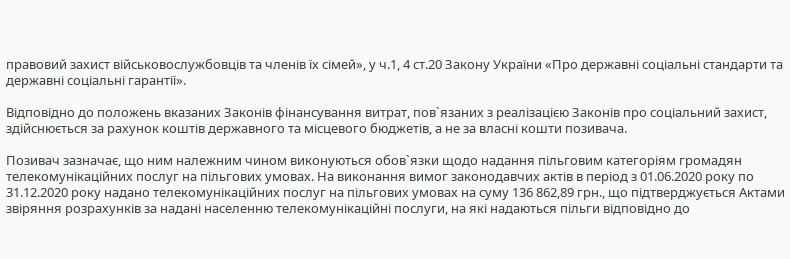правовий захист військовослужбовців та членів їх сімей», у ч.1, 4 ст.20 Закону України «Про державні соціальні стандарти та державні соціальні гарантії».

Відповідно до положень вказаних Законів фінансування витрат, пов`язаних з реалізацією Законів про соціальний захист, здійснюється за рахунок коштів державного та місцевого бюджетів, а не за власні кошти позивача.

Позивач зазначає, що ним належним чином виконуються обов`язки щодо надання пільговим категоріям громадян телекомунікаційних послуг на пільгових умовах. На виконання вимог законодавчих актів в період з 01.06.2020 року по 31.12.2020 року надано телекомунікаційних послуг на пільгових умовах на суму 136 862,89 грн., що підтверджується Актами звіряння розрахунків за надані населенню телекомунікаційні послуги, на які надаються пільги відповідно до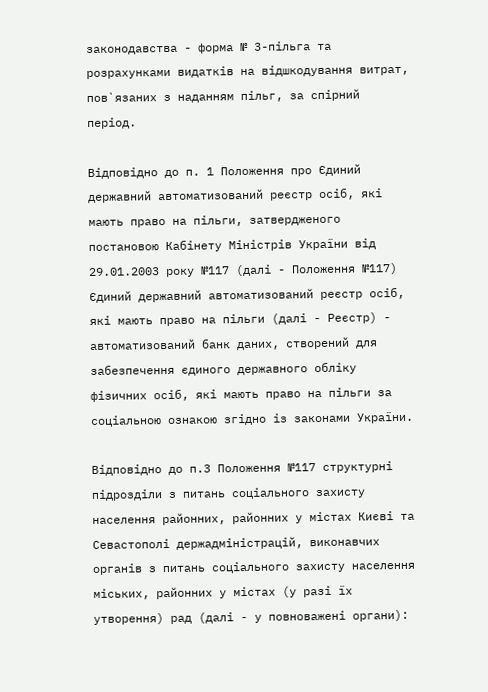законодавства - форма № 3-пільга та розрахунками видатків на відшкодування витрат, пов`язаних з наданням пільг, за спірний період.

Відповідно до п. 1 Положення про Єдиний державний автоматизований реєстр осіб, які мають право на пільги, затвердженого постановою Кабінету Міністрів України від 29.01.2003 року №117 (далі - Положення №117) Єдиний державний автоматизований реєстр осіб, які мають право на пільги (далі - Реєстр) - автоматизований банк даних, створений для забезпечення єдиного державного обліку фізичних осіб, які мають право на пільги за соціальною ознакою згідно із законами України.

Відповідно до п.3 Положення №117 структурні підрозділи з питань соціального захисту населення районних, районних у містах Києві та Севастополі держадміністрацій, виконавчих органів з питань соціального захисту населення міських, районних у містах (у разі їх утворення) рад (далі - у повноважені органи):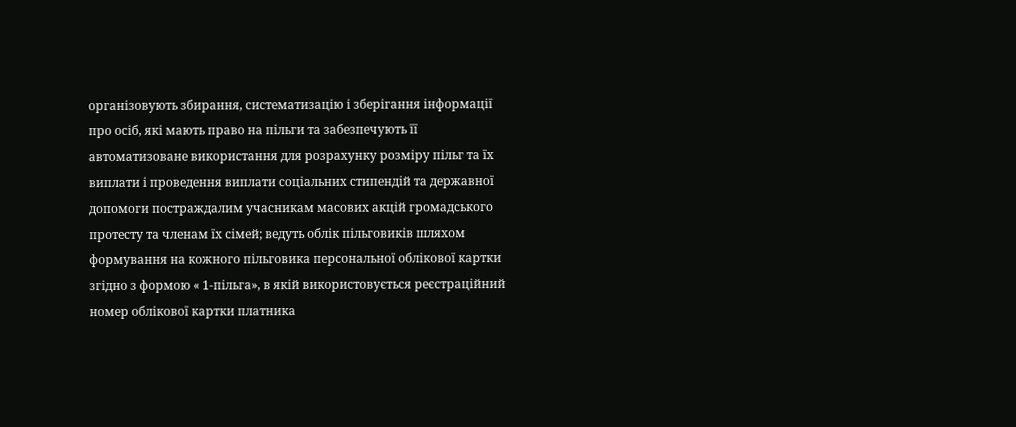організовують збирання, систематизацію і зберігання інформації про осіб, які мають право на пільги та забезпечують її автоматизоване використання для розрахунку розміру пільг та їх виплати і проведення виплати соціальних стипендій та державної допомоги постраждалим учасникам масових акцій громадського протесту та членам їх сімей; ведуть облік пільговиків шляхом формування на кожного пільговика персональної облікової картки згідно з формою « 1-пільга», в якій використовується реєстраційний номер облікової картки платника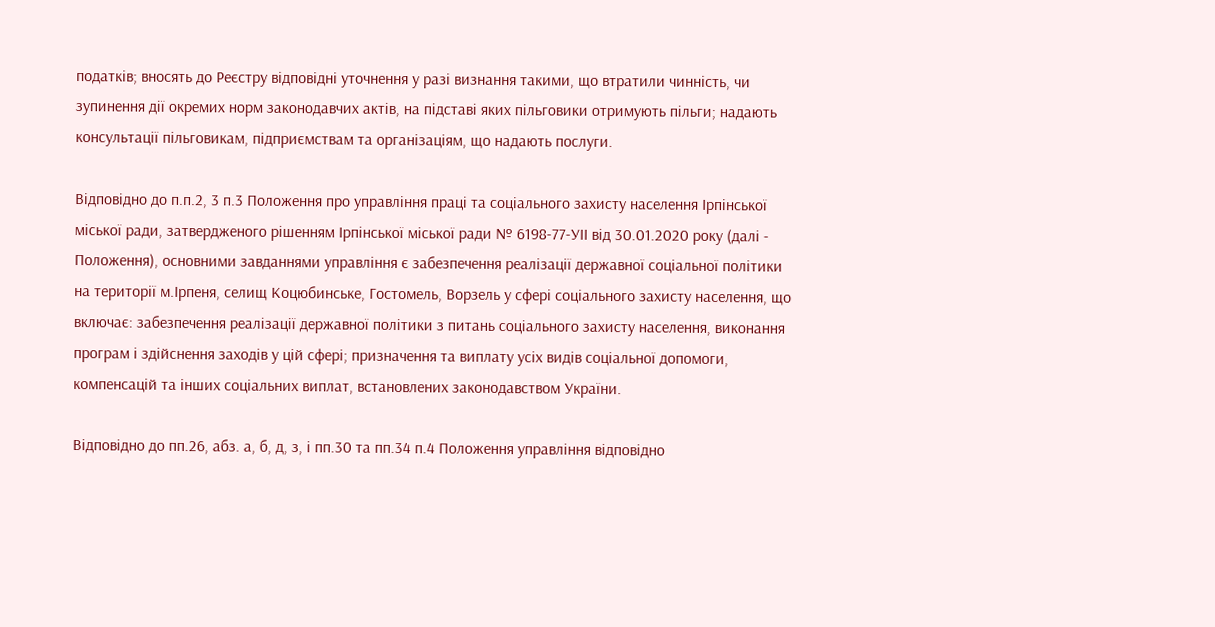податків; вносять до Реєстру відповідні уточнення у разі визнання такими, що втратили чинність, чи зупинення дії окремих норм законодавчих актів, на підставі яких пільговики отримують пільги; надають консультації пільговикам, підприємствам та організаціям, що надають послуги.

Відповідно до п.п.2, 3 п.3 Положення про управління праці та соціального захисту населення Ірпінської міської ради, затвердженого рішенням Ірпінської міської ради № 6198-77-УІІ від 30.01.2020 року (далі - Положення), основними завданнями управління є забезпечення реалізації державної соціальної політики на території м.Ірпеня, селищ Коцюбинське, Гостомель, Ворзель у сфері соціального захисту населення, що включає: забезпечення реалізації державної політики з питань соціального захисту населення, виконання програм і здійснення заходів у цій сфері; призначення та виплату усіх видів соціальної допомоги, компенсацій та інших соціальних виплат, встановлених законодавством України.

Відповідно до пп.26, абз. а, б, д, з, і пп.30 та пп.34 п.4 Положення управління відповідно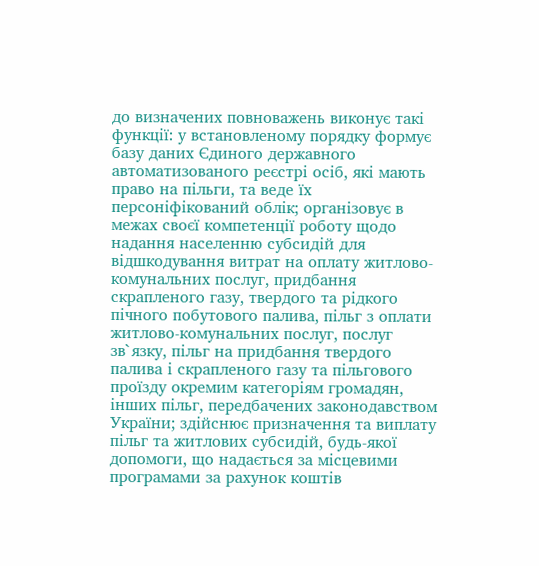до визначених повноважень виконує такі функції: у встановленому порядку формує базу даних Єдиного державного автоматизованого реєстрі осіб, які мають право на пільги, та веде їх персоніфікований облік; організовує в межах своєї компетенції роботу щодо надання населенню субсидій для відшкодування витрат на оплату житлово-комунальних послуг, придбання скрапленого газу, твердого та рідкого пічного побутового палива, пільг з оплати житлово-комунальних послуг, послуг зв`язку, пільг на придбання твердого палива і скрапленого газу та пільгового проїзду окремим категоріям громадян, інших пільг, передбачених законодавством України; здійснює призначення та виплату пільг та житлових субсидій, будь-якої допомоги, що надається за місцевими програмами за рахунок коштів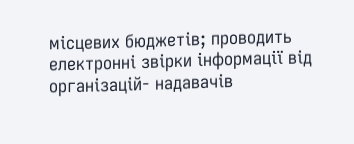місцевих бюджетів; проводить електронні звірки інформації від організацій- надавачів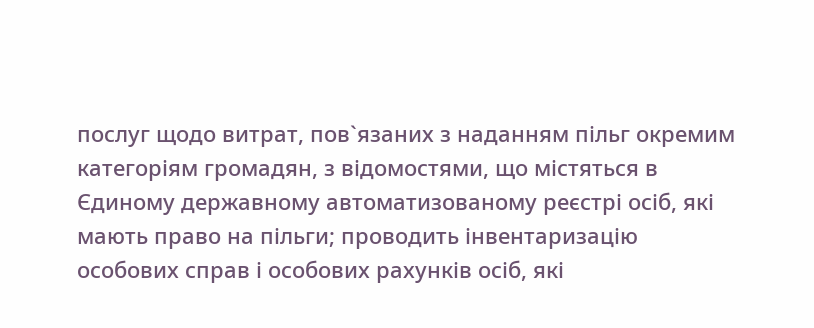послуг щодо витрат, пов`язаних з наданням пільг окремим категоріям громадян, з відомостями, що містяться в Єдиному державному автоматизованому реєстрі осіб, які мають право на пільги; проводить інвентаризацію особових справ і особових рахунків осіб, які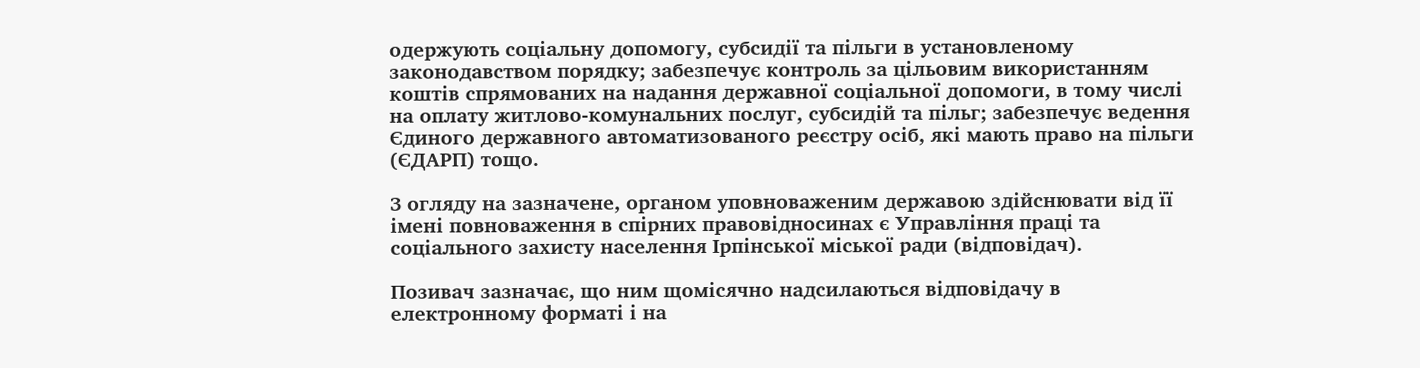одержують соціальну допомогу, субсидії та пільги в установленому законодавством порядку; забезпечує контроль за цільовим використанням коштів спрямованих на надання державної соціальної допомоги, в тому числі на оплату житлово-комунальних послуг, субсидій та пільг; забезпечує ведення Єдиного державного автоматизованого реєстру осіб, які мають право на пільги (ЄДАРП) тощо.

З огляду на зазначене, органом уповноваженим державою здійснювати від її імені повноваження в спірних правовідносинах є Управління праці та соціального захисту населення Ірпінської міської ради (відповідач).

Позивач зазначає, що ним щомісячно надсилаються відповідачу в електронному форматі і на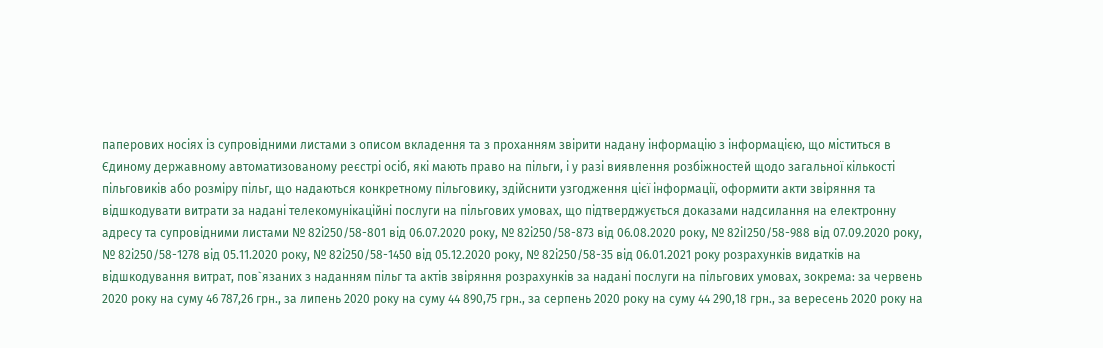паперових носіях із супровідними листами з описом вкладення та з проханням звірити надану інформацію з інформацією, що міститься в Єдиному державному автоматизованому реєстрі осіб, які мають право на пільги, і у разі виявлення розбіжностей щодо загальної кількості пільговиків або розміру пільг, що надаються конкретному пільговику, здійснити узгодження цієї інформації, оформити акти звіряння та відшкодувати витрати за надані телекомунікаційні послуги на пільгових умовах, що підтверджується доказами надсилання на електронну адресу та супровідними листами № 82і250/58-801 від 06.07.2020 року, № 82і250/58-873 від 06.08.2020 року, № 82іІ250/58-988 від 07.09.2020 року, № 82і250/58-1278 від 05.11.2020 року, № 82і250/58-1450 від 05.12.2020 року, № 82і250/58-35 від 06.01.2021 року розрахунків видатків на відшкодування витрат, пов`язаних з наданням пільг та актів звіряння розрахунків за надані послуги на пільгових умовах, зокрема: за червень 2020 року на суму 46 787,26 грн., за липень 2020 року на суму 44 890,75 грн., за серпень 2020 року на суму 44 290,18 грн., за вересень 2020 року на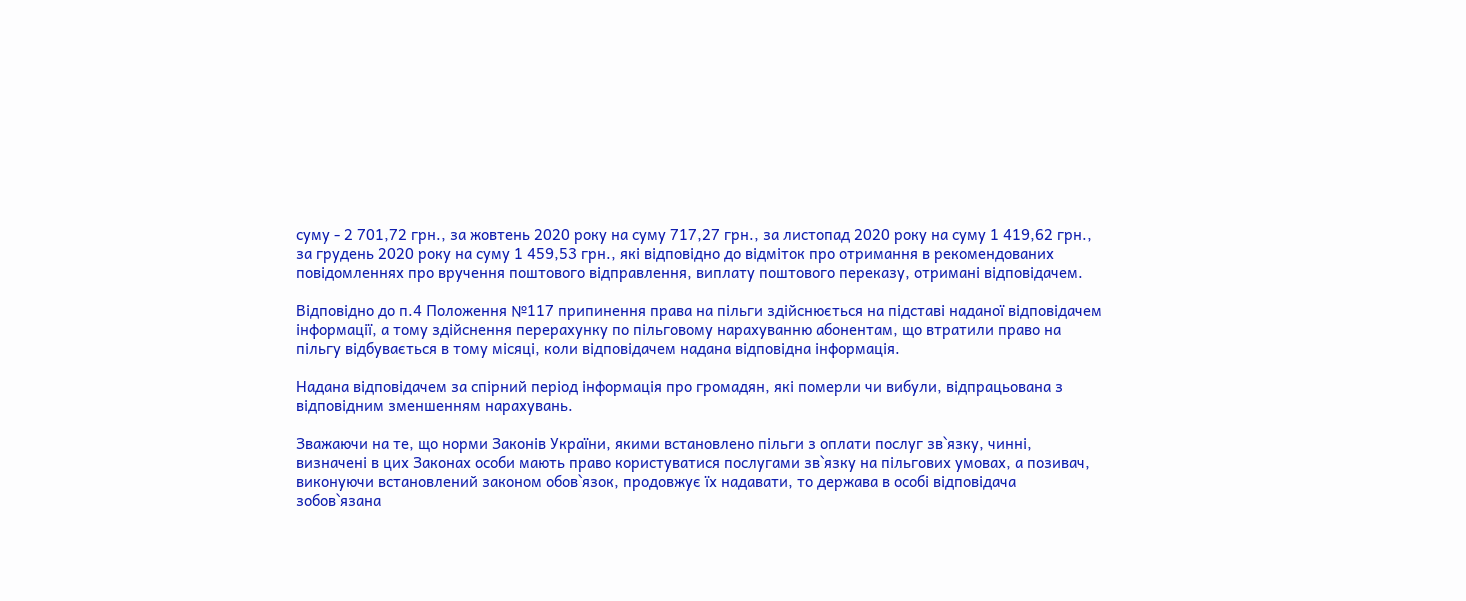суму - 2 701,72 грн., за жовтень 2020 року на суму 717,27 грн., за листопад 2020 року на суму 1 419,62 грн., за грудень 2020 року на суму 1 459,53 грн., які відповідно до відміток про отримання в рекомендованих повідомленнях про вручення поштового відправлення, виплату поштового переказу, отримані відповідачем.

Відповідно до п.4 Положення №117 припинення права на пільги здійснюється на підставі наданої відповідачем інформації, а тому здійснення перерахунку по пільговому нарахуванню абонентам, що втратили право на пільгу відбувається в тому місяці, коли відповідачем надана відповідна інформація.

Надана відповідачем за спірний період інформація про громадян, які померли чи вибули, відпрацьована з відповідним зменшенням нарахувань.

Зважаючи на те, що норми Законів України, якими встановлено пільги з оплати послуг зв`язку, чинні, визначені в цих Законах особи мають право користуватися послугами зв`язку на пільгових умовах, а позивач, виконуючи встановлений законом обов`язок, продовжує їх надавати, то держава в особі відповідача зобов`язана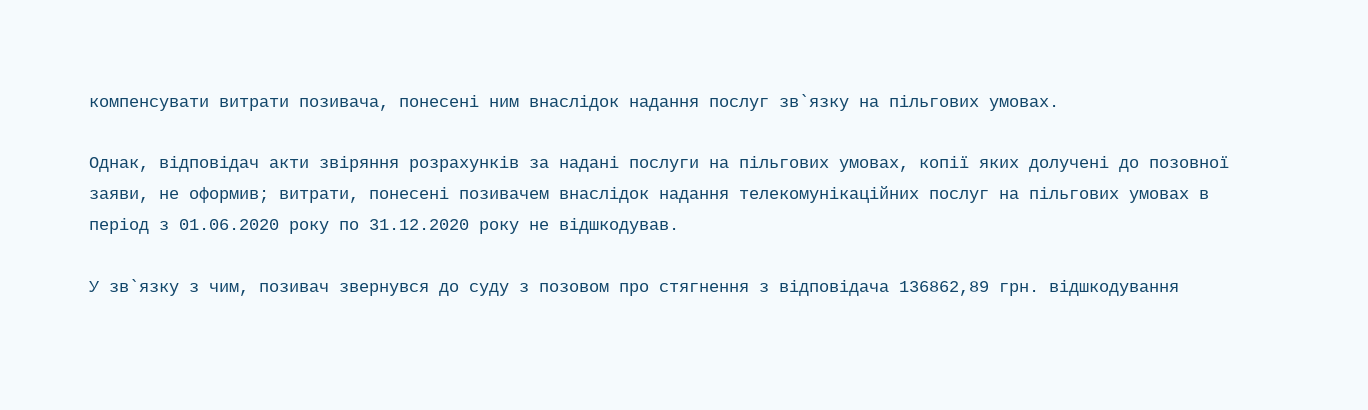компенсувати витрати позивача, понесені ним внаслідок надання послуг зв`язку на пільгових умовах.

Однак, відповідач акти звіряння розрахунків за надані послуги на пільгових умовах, копії яких долучені до позовної заяви, не оформив; витрати, понесені позивачем внаслідок надання телекомунікаційних послуг на пільгових умовах в період з 01.06.2020 року по 31.12.2020 року не відшкодував.

У зв`язку з чим, позивач звернувся до суду з позовом про стягнення з відповідача 136862,89 грн. відшкодування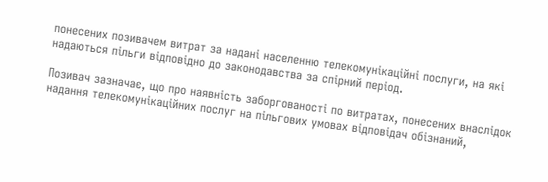понесених позивачем витрат за надані населенню телекомунікаційні послуги, на які надаються пільги відповідно до законодавства за спірний період.

Позивач зазначає, що про наявність заборгованості по витратах, понесених внаслідок надання телекомунікаційних послуг на пільгових умовах відповідач обізнаний,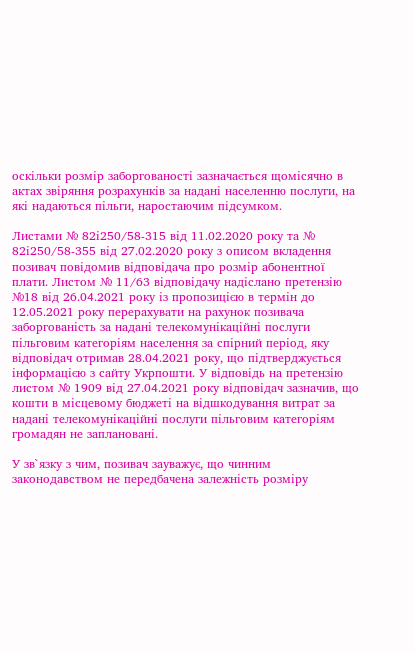оскільки розмір заборгованості зазначається щомісячно в актах звіряння розрахунків за надані населенню послуги, на які надаються пільги, наростаючим підсумком.

Листами № 82і250/58-315 від 11.02.2020 року та № 82і250/58-355 від 27.02.2020 року з описом вкладення позивач повідомив відповідача про розмір абонентної плати. Листом № 11/63 відповідачу надіслано претензію №18 від 26.04.2021 року із пропозицією в термін до 12.05.2021 року перерахувати на рахунок позивача заборгованість за надані телекомунікаційні послуги пільговим категоріям населення за спірний період, яку відповідач отримав 28.04.2021 року, що підтверджується інформацією з сайту Укрпошти. У відповідь на претензію листом № 1909 від 27.04.2021 року відповідач зазначив, що кошти в місцевому бюджеті на відшкодування витрат за надані телекомунікаційні послуги пільговим категоріям громадян не заплановані.

У зв`язку з чим, позивач зауважує, що чинним законодавством не передбачена залежність розміру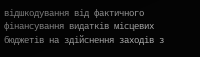відшкодування від фактичного фінансування видатків місцевих бюджетів на здійснення заходів з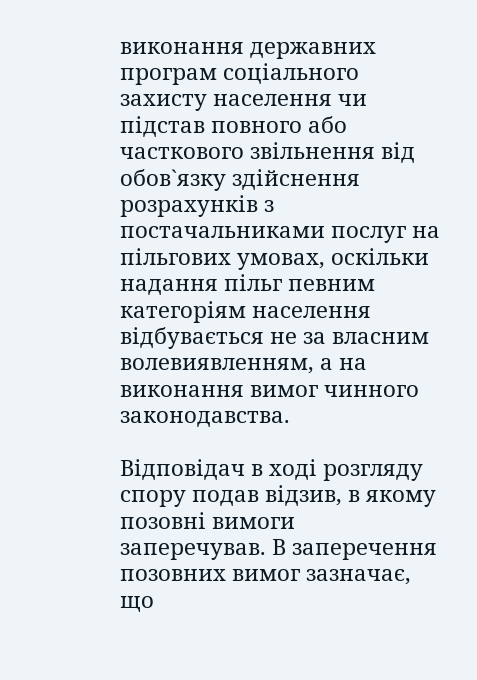виконання державних програм соціального захисту населення чи підстав повного або часткового звільнення від обов`язку здійснення розрахунків з постачальниками послуг на пільгових умовах, оскільки надання пільг певним категоріям населення відбувається не за власним волевиявленням, а на виконання вимог чинного законодавства.

Відповідач в ході розгляду спору подав відзив, в якому позовні вимоги заперечував. В заперечення позовних вимог зазначає, що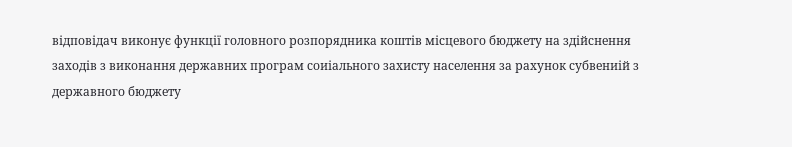відповідач виконує функції головного розпорядника коштів місцевого бюджету на здійснення заходів з виконання державних програм соиіального захисту населення за рахунок субвениій з державного бюджету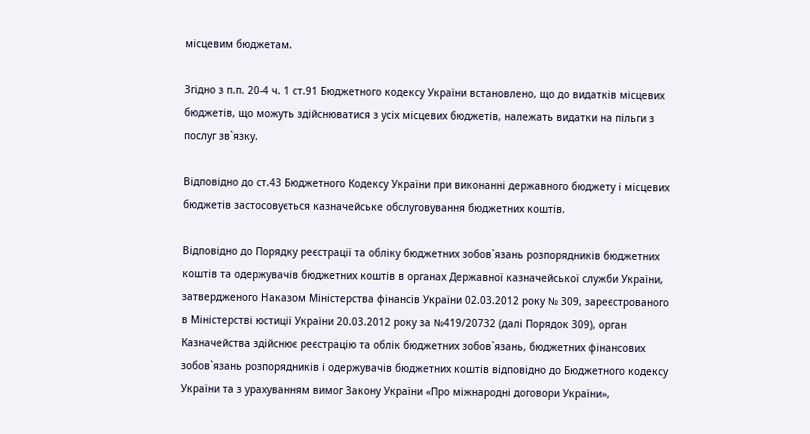місцевим бюджетам.

Згідно з п.п. 20-4 ч. 1 ст.91 Бюджетного кодексу України встановлено, що до видатків місцевих бюджетів, що можуть здійснюватися з усіх місцевих бюджетів, належать видатки на пільги з послуг зв`язку.

Відповідно до ст.43 Бюджетного Кодексу України при виконанні державного бюджету і місцевих бюджетів застосовується казначейське обслуговування бюджетних коштів.

Відповідно до Порядку реєстрації та обліку бюджетних зобов`язань розпорядників бюджетних коштів та одержувачів бюджетних коштів в органах Державної казначейської служби України, затвердженого Наказом Міністерства фінансів України 02.03.2012 року № 309, зареєстрованого в Міністерстві юстиції України 20.03.2012 року за №419/20732 (далі Порядок 309), орган Казначейства здійснює реєстрацію та облік бюджетних зобов`язань, бюджетних фінансових зобов`язань розпорядників і одержувачів бюджетних коштів відповідно до Бюджетного кодексу України та з урахуванням вимог Закону України «Про міжнародні договори України»,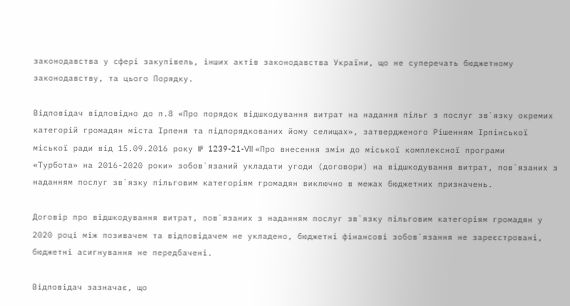законодавства у сфері закупівель, інших актів законодавства України, що не суперечать бюджетному законодавству, та цього Порядку.

Відповідач відповідно до п.8 «Про порядок відшкодування витрат на надання пільг з послуг зв`язку окремих категорій громадян міста Ірпеня та підпорядкованих йому селищах», затвердженого Рішенням Ірпінської міської ради від 15.09.2016 року № 1239-21-VII «Про внесення змін до міської комплексної програми «Турбота» на 2016-2020 роки» зобов`язаний укладати угоди (договори) на відшкодування витрат, пов`язаних з наданням послуг зв`язку пільговим категоріям громадян виключно в межах бюджетних призначень.

Договір про відшкодування витрат, пов`язаних з наданням послуг зв`язку пільговим категоріям громадян у 2020 році між позивачем та відповідачем не укладено, бюджетні фінансові зобов`язання не зареєстровані, бюджетні асигнування не передбачені.

Відповідач зазначає, що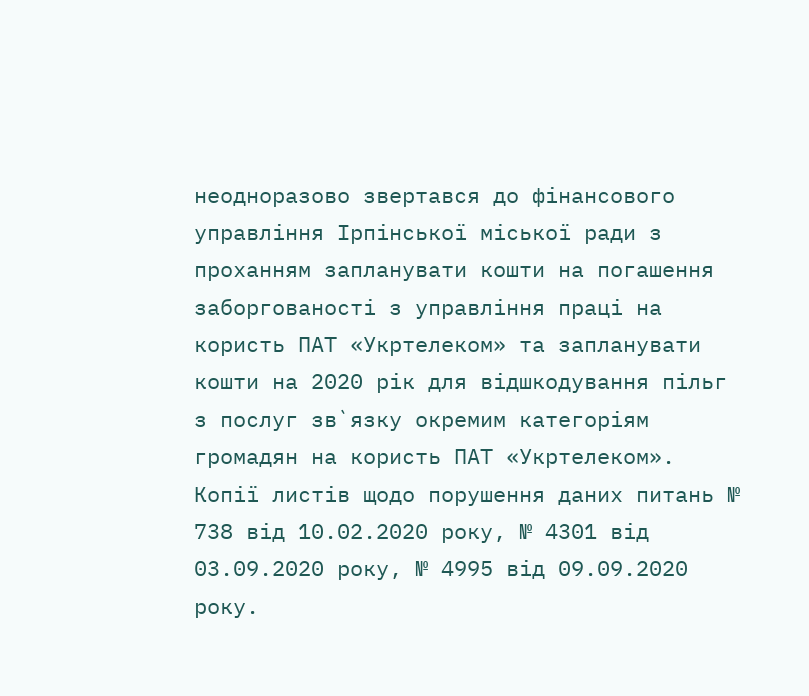неодноразово звертався до фінансового управління Ірпінської міської ради з проханням запланувати кошти на погашення заборгованості з управління праці на користь ПАТ «Укртелеком» та запланувати кошти на 2020 рік для відшкодування пільг з послуг зв`язку окремим категоріям громадян на користь ПАТ «Укртелеком». Копії листів щодо порушення даних питань № 738 від 10.02.2020 року, № 4301 від 03.09.2020 року, № 4995 від 09.09.2020 року.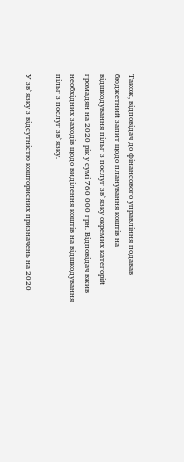Також, відповідач до фінансового управління подавав бюджетний запит щодо планування коштів на відшкодування пільг з послуг зв`язку окремих категорій громадян на 2020 рік у сумі 760 000 грн. Відповідач вжив необхідних заходів щодо виділення коштів на відшкодування пільг з послуг зв`язку.

У зв`язку з відсутністю кошторисних призначень на 2020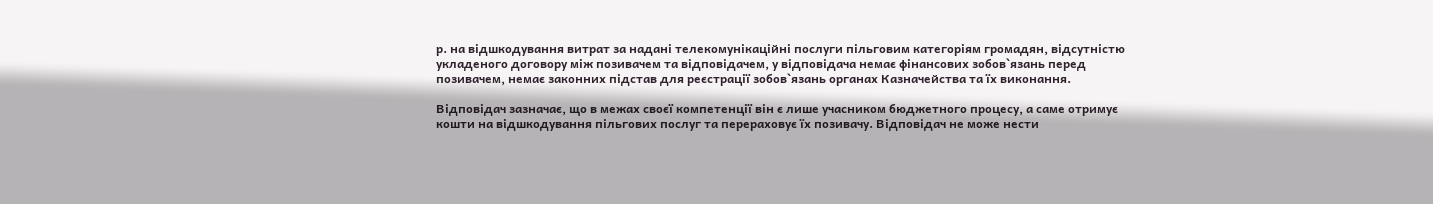р. на відшкодування витрат за надані телекомунікаційні послуги пільговим категоріям громадян, відсутністю укладеного договору між позивачем та відповідачем, у відповідача немає фінансових зобов`язань перед позивачем, немає законних підстав для реєстрації зобов`язань органах Казначейства та їх виконання.

Відповідач зазначає, що в межах своєї компетенції він є лише учасником бюджетного процесу, а саме отримує кошти на відшкодування пільгових послуг та перераховує їх позивачу. Відповідач не може нести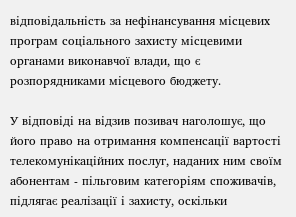відповідальність за нефінансування місцевих програм соціального захисту місцевими органами виконавчої влади, що є розпорядниками місцевого бюджету.

У відповіді на відзив позивач наголошує, що його право на отримання компенсації вартості телекомунікаційних послуг, наданих ним своїм абонентам - пільговим категоріям споживачів, підлягає реалізації і захисту, оскільки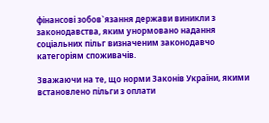фінансові зобов`язання держави виникли з законодавства, яким унормовано надання соціальних пільг визначеним законодавчо категоріям споживачів.

Зважаючи на те, що норми Законів України, якими встановлено пільги з оплати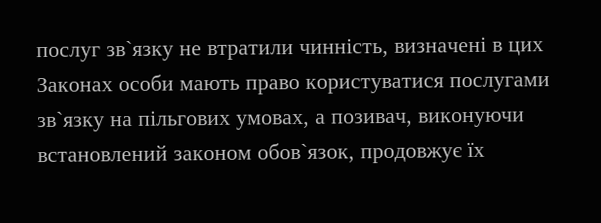послуг зв`язку не втратили чинність, визначені в цих Законах особи мають право користуватися послугами зв`язку на пільгових умовах, а позивач, виконуючи встановлений законом обов`язок, продовжує їх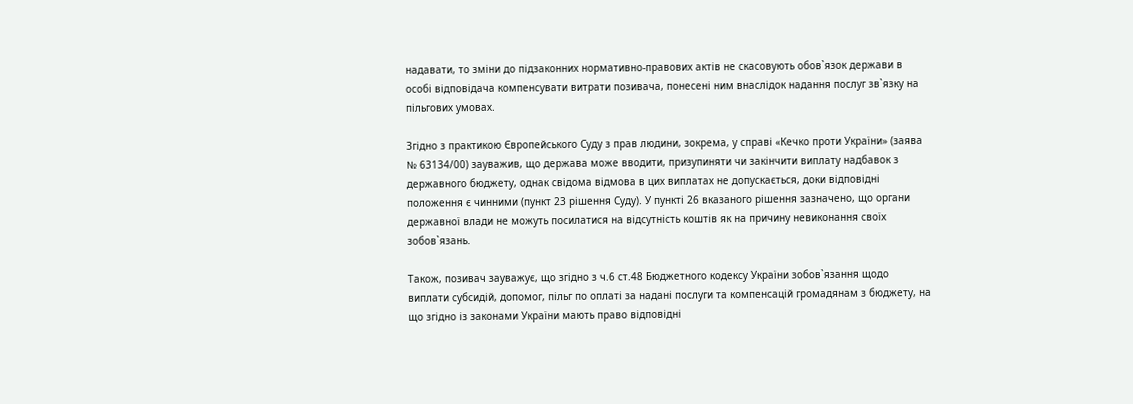надавати, то зміни до підзаконних нормативно-правових актів не скасовують обов`язок держави в особі відповідача компенсувати витрати позивача, понесені ним внаслідок надання послуг зв`язку на пільгових умовах.

Згідно з практикою Європейського Суду з прав людини, зокрема, у справі «Кечко проти України» (заява № 63134/00) зауважив, що держава може вводити, призупиняти чи закінчити виплату надбавок з державного бюджету, однак свідома відмова в цих виплатах не допускається, доки відповідні положення є чинними (пункт 23 рішення Суду). У пункті 26 вказаного рішення зазначено, що органи державної влади не можуть посилатися на відсутність коштів як на причину невиконання своїх зобов`язань.

Також, позивач зауважує, що згідно з ч.6 ст.48 Бюджетного кодексу України зобов`язання щодо виплати субсидій, допомог, пільг по оплаті за надані послуги та компенсацій громадянам з бюджету, на що згідно із законами України мають право відповідні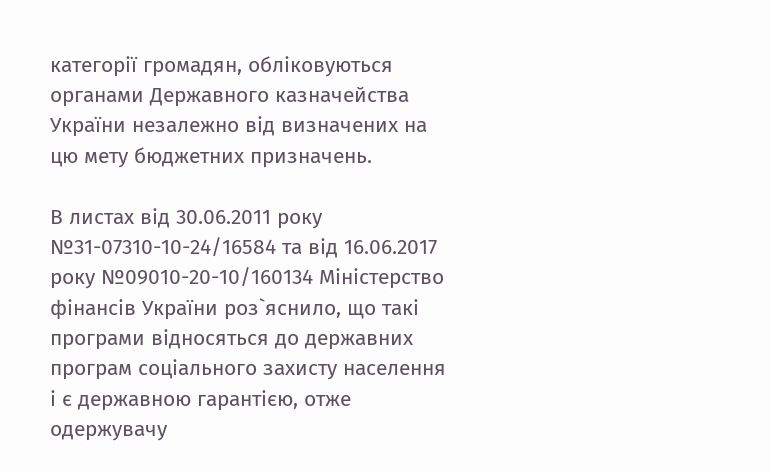категорії громадян, обліковуються органами Державного казначейства України незалежно від визначених на цю мету бюджетних призначень.

В листах від 30.06.2011 року №31-07310-10-24/16584 та від 16.06.2017 року №09010-20-10/160134 Міністерство фінансів України роз`яснило, що такі програми відносяться до державних програм соціального захисту населення і є державною гарантією, отже одержувачу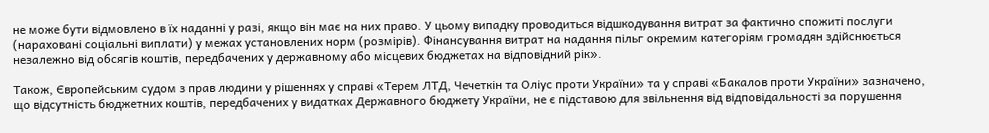не може бути відмовлено в їх наданні у разі, якщо він має на них право. У цьому випадку проводиться відшкодування витрат за фактично спожиті послуги (нараховані соціальні виплати) у межах установлених норм (розмірів). Фінансування витрат на надання пільг окремим категоріям громадян здійснюється незалежно від обсягів коштів, передбачених у державному або місцевих бюджетах на відповідний рік».

Також, Європейським судом з прав людини у рішеннях у справі «Терем ЛТД, Чечеткін та Оліус проти України» та у справі «Бакалов проти України» зазначено, що відсутність бюджетних коштів, передбачених у видатках Державного бюджету України, не є підставою для звільнення від відповідальності за порушення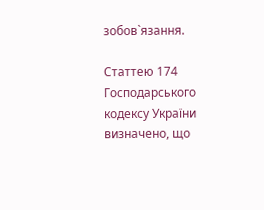зобов`язання.

Статтею 174 Господарського кодексу України визначено, що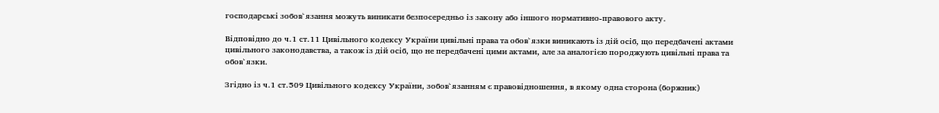господарські зобов`язання можуть виникати безпосередньо із закону або іншого нормативно-правового акту.

Відповідно до ч.1 ст.11 Цивільного кодексу України цивільні права та обов`язки виникають із дій осіб, що передбачені актами цивільного законодавства, а також із дій осіб, що не передбачені цими актами, але за аналогією породжують цивільні права та обов`язки.

Згідно із ч.1 ст.509 Цивільного кодексу України, зобов`язанням є правовідношення, в якому одна сторона (боржник)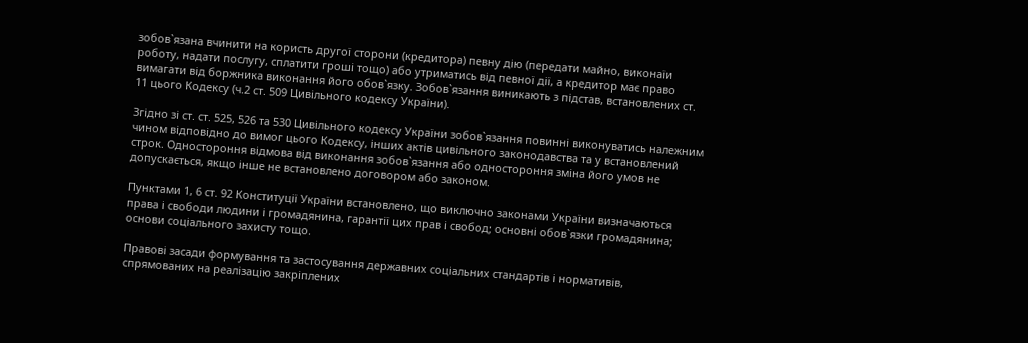зобов`язана вчинити на користь другої сторони (кредитора) певну дію (передати майно, виконаїи роботу, надати послугу, сплатити гроші тощо) або утриматись від певної дії, а кредитор має право вимагати від боржника виконання його обов`язку. Зобов`язання виникають з підстав, встановлених ст. 11 цього Кодексу (ч.2 ст. 509 Цивільного кодексу України).

Згідно зі ст. ст. 525, 526 та 530 Цивільного кодексу України зобов`язання повинні виконуватись належним чином відповідно до вимог цього Кодексу, інших актів цивільного законодавства та у встановлений строк. Одностороння відмова від виконання зобов`язання або одностороння зміна його умов не допускається, якщо інше не встановлено договором або законом.

Пунктами 1, 6 ст. 92 Конституції України встановлено, що виключно законами України визначаються права і свободи людини і громадянина, гарантії цих прав і свобод; основні обов`язки громадянина; основи соціального захисту тощо.

Правові засади формування та застосування державних соціальних стандартів і нормативів, спрямованих на реалізацію закріплених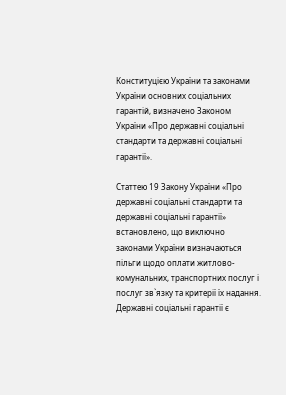Конституцією України та законами України основних соціальних гарантій, визначено Законом України «Про державні соціальні стандарти та державні соціальні гарантії».

Статтею 19 Закону України «Про державні соціальні стандарти та державні соціальні гарантії» встановлено, що виключно законами України визначаються пільги щодо оплати житлово-комунальних, транспортних послуг і послуг зв`язку та критерії їх надання. Державні соціальні гарантії є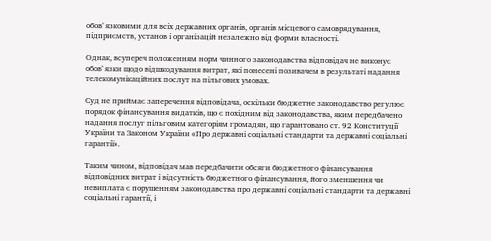обов`язковими для всіх державних органів, органів місцевого самоврядування, підприємств, установ і організацій незалежно від форми власності.

Однак, всупереч положенням норм чинного законодавства відповідач не виконує обов`язки щодо відшкодування витрат, які понесені позивачем в результаті надання телекомунікаційних послут на пільгових умовах.

Суд не приймає заперечення відповідача, оскільки бюджетне законодавство регулює порядок фінансування видатків, що є похідним від законодавства, яким передбачено надання послуг пільговим категоріям громадян, що гарантовано ст. 92 Конституції України та Законом України «Про державні соціальні стандарти та державні соціальні гарантії».

Таким чином, відповідач мав передбачити обсяги бюджетного фінансування відповідних витрат і відсутність бюджетного фінансування, його зменшення чи невиплата є порушенням законодавства про державні соціальні стандарти та державні соціальні гарантії, і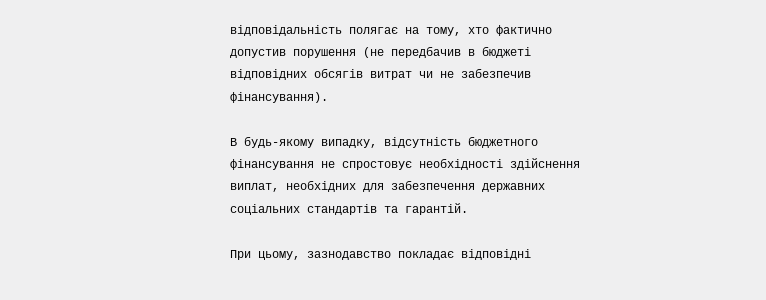відповідальність полягає на тому, хто фактично допустив порушення (не передбачив в бюджеті відповідних обсягів витрат чи не забезпечив фінансування).

В будь-якому випадку, відсутність бюджетного фінансування не спростовує необхідності здійснення виплат, необхідних для забезпечення державних соціальних стандартів та гарантій.

При цьому, зазнодавство покладає відповідні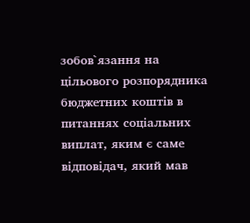зобов`язання на цільового розпорядника бюджетних коштів в питаннях соціальних виплат, яким є саме відповідач, який мав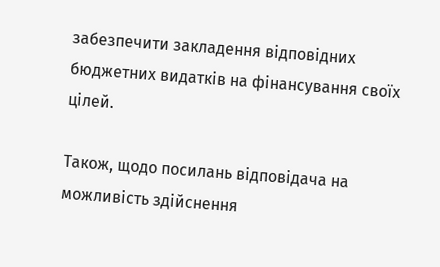забезпечити закладення відповідних бюджетних видатків на фінансування своїх цілей.

Також, щодо посилань відповідача на можливість здійснення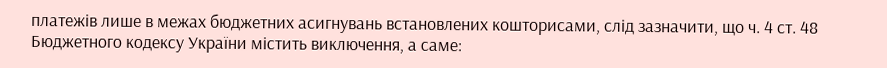платежів лише в межах бюджетних асигнувань встановлених кошторисами, слід зазначити, що ч. 4 ст. 48 Бюджетного кодексу України містить виключення, а саме: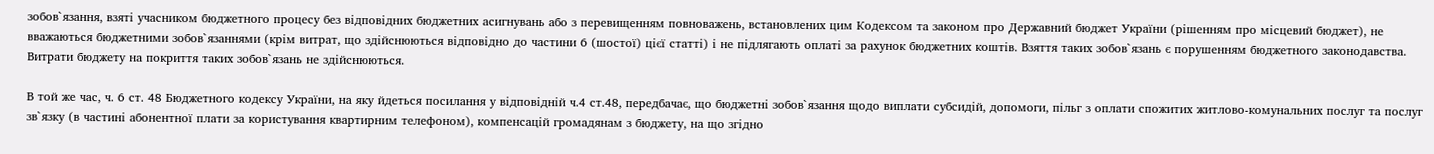зобов`язання, взяті учасником бюджетного процесу без відповідних бюджетних асигнувань або з перевищенням повноважень, встановлених цим Кодексом та законом про Державний бюджет України (рішенням про місцевий бюджет), не вважаються бюджетними зобов`язаннями (крім витрат, що здійснюються відповідно до частини 6 (шостої) цієї статті) і не підлягають оплаті за рахунок бюджетних коштів. Взяття таких зобов`язань є порушенням бюджетного законодавства. Витрати бюджету на покриття таких зобов`язань не здійснюються.

В той же час, ч. 6 ст. 48 Бюджетного кодексу України, на яку йдеться посилання у відповідній ч.4 ст.48, передбачає, що бюджетні зобов`язання щодо виплати субсидій, допомоги, пільг з оплати спожитих житлово-комунальних послуг та послуг зв`язку (в частині абонентної плати за користування квартирним телефоном), компенсацій громадянам з бюджету, на що згідно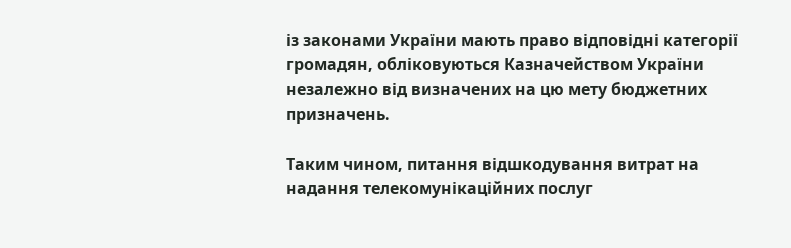із законами України мають право відповідні категорії громадян, обліковуються Казначейством України незалежно від визначених на цю мету бюджетних призначень.

Таким чином, питання відшкодування витрат на надання телекомунікаційних послуг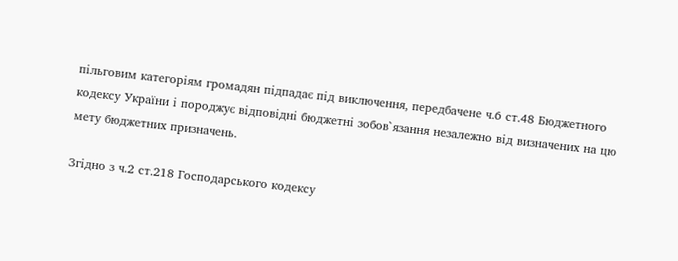пільговим категоріям громадян підпадає під виключення, передбачене ч.6 ст.48 Бюджетного кодексу України і породжує відповідні бюджетні зобов`язання незалежно від визначених на цю мету бюджетних призначень.

Згідно з ч.2 ст.218 Господарського кодексу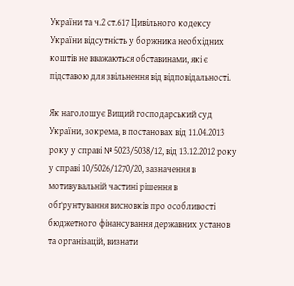України та ч.2 ст.617 Цивільного кодексу України відсутність у боржника необхідних коштів не вважаються обставинами, які є підставою для звільнення від відповідальності.

Як наголошує Вищий господарський суд України, зокрема, в постановах від 11.04.2013 року у справі № 5023/5038/12, від 13.12.2012 року у справі 10/5026/1270/20, зазначення в мотивувальній частині рішення в обґрунтування висновків про особливості бюджетного фінансування державних установ та організацій, визнати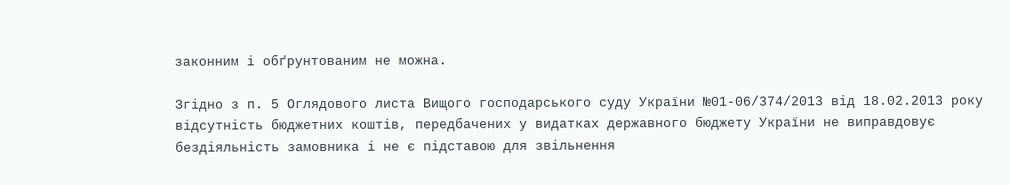законним і обґрунтованим не можна.

Згідно з п. 5 Оглядового листа Вищого господарського суду України №01-06/374/2013 від 18.02.2013 року відсутність бюджетних коштів, передбачених у видатках державного бюджету України не виправдовує бездіяльність замовника і не є підставою для звільнення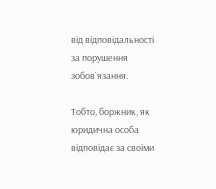від відповідальності за порушення зобов`язання.

Тобто, боржник, як юридична особа відповідає за своїми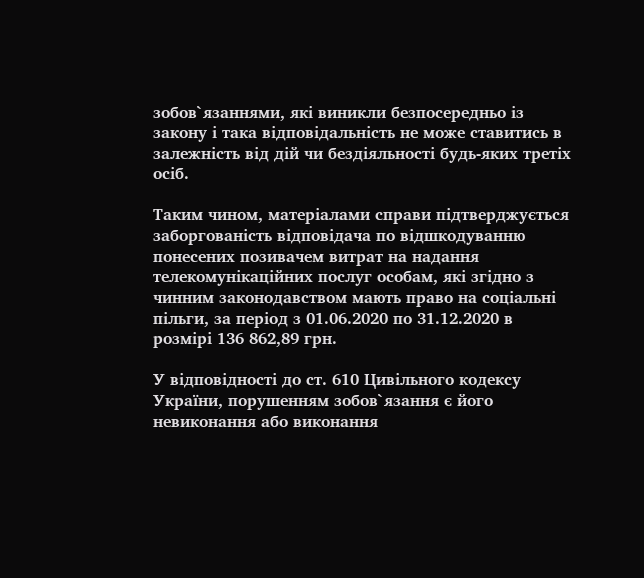зобов`язаннями, які виникли безпосередньо із закону і така відповідальність не може ставитись в залежність від дій чи бездіяльності будь-яких третіх осіб.

Таким чином, матеріалами справи підтверджується заборгованість відповідача по відшкодуванню понесених позивачем витрат на надання телекомунікаційних послуг особам, які згідно з чинним законодавством мають право на соціальні пільги, за період з 01.06.2020 по 31.12.2020 в розмірі 136 862,89 грн.

У відповідності до ст. 610 Цивільного кодексу України, порушенням зобов`язання є його невиконання або виконання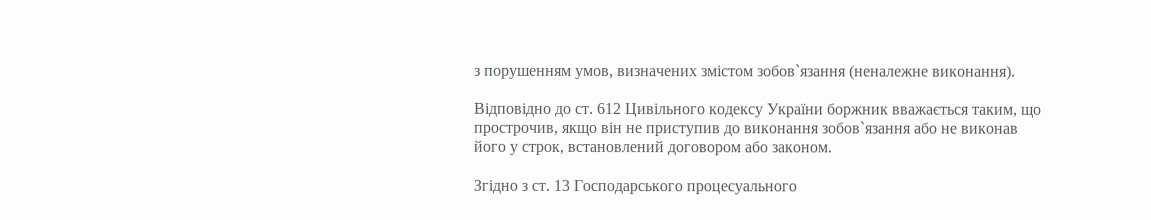з порушенням умов, визначених змістом зобов`язання (неналежне виконання).

Відповідно до ст. 612 Цивільного кодексу України боржник вважається таким, що прострочив, якщо він не приступив до виконання зобов`язання або не виконав його у строк, встановлений договором або законом.

Згідно з ст. 13 Господарського процесуального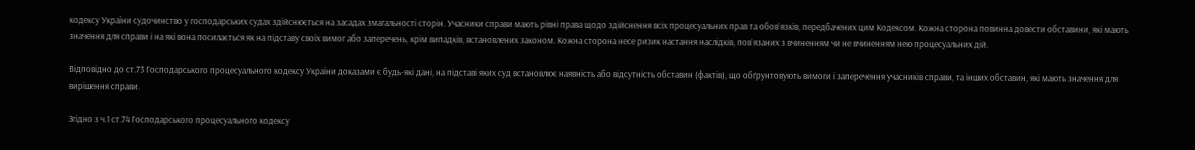кодексу України судочинство у господарських судах здійснюється на засадах змагальності сторін. Учасники справи мають рівні права щодо здійснення всіх процесуальних прав та обов`язків, передбачених цим Кодексом. Кожна сторона повинна довести обставини, які мають значення для справи і на які вона посилається як на підставу своїх вимог або заперечень, крім випадків, встановлених законом. Кожна сторона несе ризик настання наслідків, пов`язаних з вчиненням чи не вчиненням нею процесуальних дій.

Відповідно до ст.73 Господарського процесуального кодексу України доказами є будь-які дані, на підставі яких суд встановлює наявність або відсутність обставин (фактів), що обґрунтовують вимоги і заперечення учасників справи, та інших обставин, які мають значення для вирішення справи.

Згідно з ч.1 ст.74 Господарського процесуального кодексу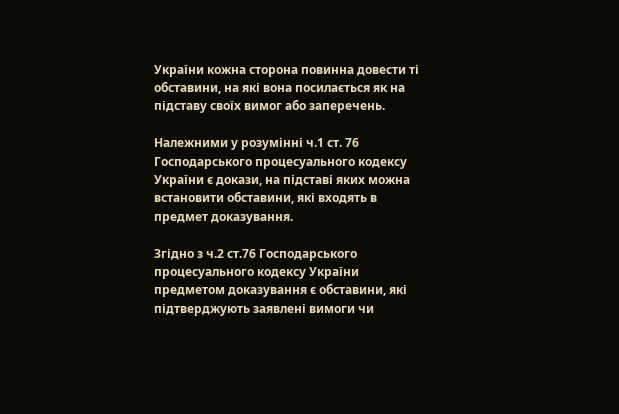України кожна сторона повинна довести ті обставини, на які вона посилається як на підставу своїх вимог або заперечень.

Належними у розумінні ч.1 ст. 76 Господарського процесуального кодексу України є докази, на підставі яких можна встановити обставини, які входять в предмет доказування.

Згідно з ч.2 ст.76 Господарського процесуального кодексу України предметом доказування є обставини, які підтверджують заявлені вимоги чи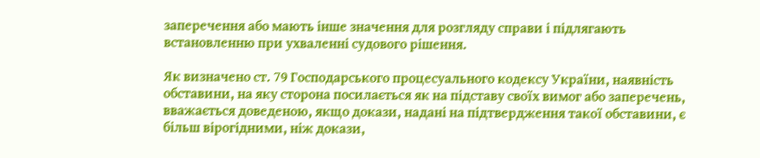заперечення або мають інше значення для розгляду справи і підлягають встановленню при ухваленні судового рішення.

Як визначено ст. 79 Господарського процесуального кодексу України, наявність обставини, на яку сторона посилається як на підставу своїх вимог або заперечень, вважається доведеною, якщо докази, надані на підтвердження такої обставини, є більш вірогідними, ніж докази,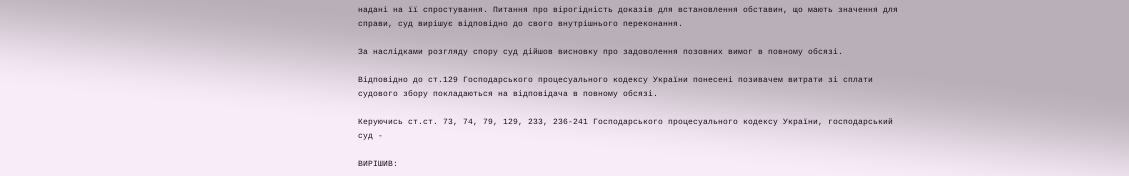надані на її спростування. Питання про вірогідність доказів для встановлення обставин, що мають значення для справи, суд вирішує відповідно до свого внутрішнього переконання.

За наслідками розгляду спору суд дійшов висновку про задоволення позовних вимог в повному обсязі.

Відповідно до ст.129 Господарського процесуального кодексу України понесені позивачем витрати зі сплати судового збору покладаються на відповідача в повному обсязі.

Керуючись ст.ст. 73, 74, 79, 129, 233, 236-241 Господарського процесуального кодексу України, господарський суд -

ВИРІШИВ: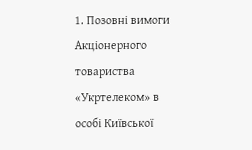1. Позовні вимоги Акціонерного товариства «Укртелеком» в особі Київської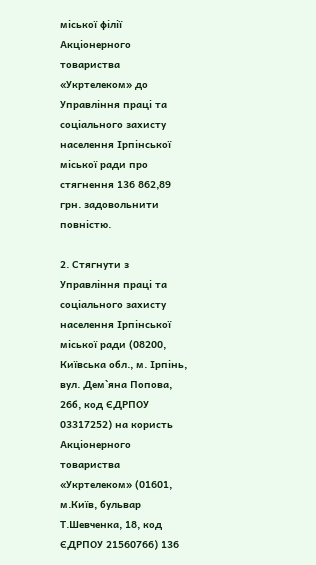міської філії Акціонерного товариства «Укртелеком» до Управління праці та соціального захисту населення Ірпінської міської ради про стягнення 136 862,89 грн. задовольнити повністю.

2. Стягнути з Управління праці та соціального захисту населення Ірпінської міської ради (08200, Київська обл., м. Ірпінь, вул. Дем`яна Попова, 26б, код ЄДРПОУ 03317252) на користь Акціонерного товариства «Укртелеком» (01601, м.Київ, бульвар Т.Шевченка, 18, код ЄДРПОУ 21560766) 136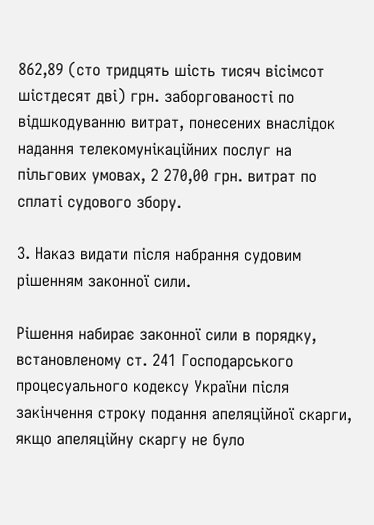862,89 (сто тридцять шість тисяч вісімсот шістдесят дві) грн. заборгованості по відшкодуванню витрат, понесених внаслідок надання телекомунікаційних послуг на пільгових умовах, 2 270,00 грн. витрат по сплаті судового збору.

3. Наказ видати після набрання судовим рішенням законної сили.

Рішення набирає законної сили в порядку, встановленому ст. 241 Господарського процесуального кодексу України після закінчення строку подання апеляційної скарги, якщо апеляційну скаргу не було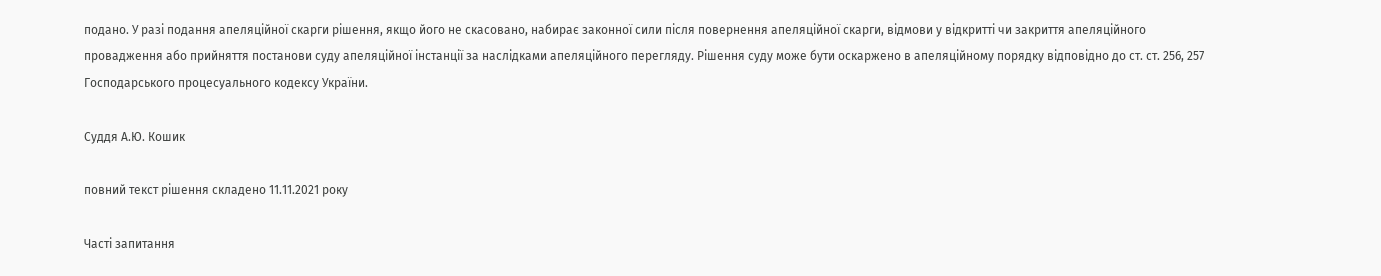подано. У разі подання апеляційної скарги рішення, якщо його не скасовано, набирає законної сили після повернення апеляційної скарги, відмови у відкритті чи закриття апеляційного провадження або прийняття постанови суду апеляційної інстанції за наслідками апеляційного перегляду. Рішення суду може бути оскаржено в апеляційному порядку відповідно до ст. ст. 256, 257 Господарського процесуального кодексу України.

Суддя А.Ю. Кошик

повний текст рішення складено 11.11.2021 року

Часті запитання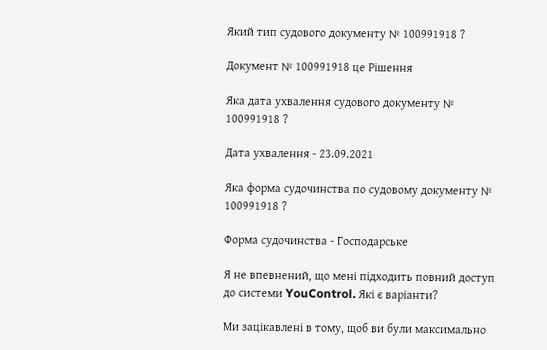Який тип судового документу № 100991918 ?

Документ № 100991918 це Рішення

Яка дата ухвалення судового документу № 100991918 ?

Дата ухвалення - 23.09.2021

Яка форма судочинства по судовому документу № 100991918 ?

Форма судочинства - Господарське

Я не впевнений, що мені підходить повний доступ до системи YouControl. Які є варіанти?

Ми зацікавлені в тому, щоб ви були максимально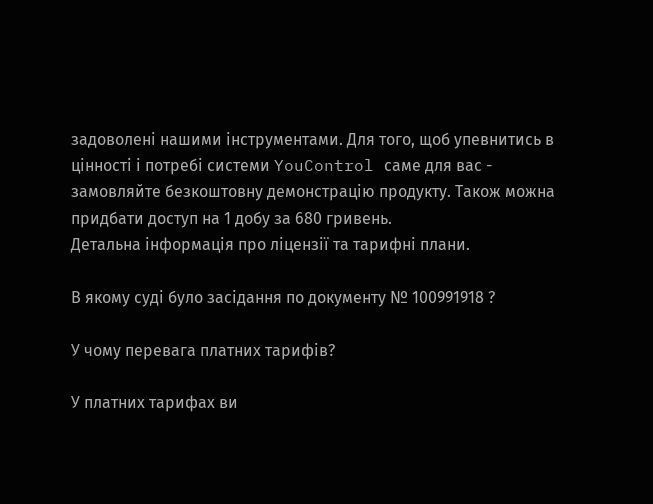задоволені нашими інструментами. Для того, щоб упевнитись в цінності і потребі системи YouControl саме для вас - замовляйте безкоштовну демонстрацію продукту. Також можна придбати доступ на 1 добу за 680 гривень.
Детальна інформація про ліцензії та тарифні плани.

В якому cуді було засідання по документу № 100991918 ?

У чому перевага платних тарифів?

У платних тарифах ви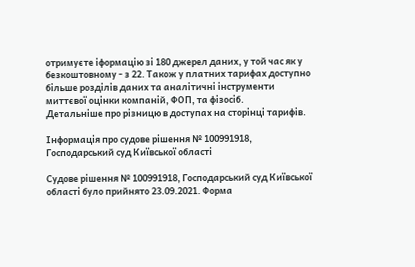отримуєте іформацію зі 180 джерел даних, у той час як у безкоштовному - з 22. Також у платних тарифах доступно більше розділів даних та аналітичні інструменти миттєвої оцінки компаній, ФОП, та фізосіб.
Детальніше про різницю в доступах на сторінці тарифів.

Інформація про судове рішення № 100991918, Господарський суд Київської області

Судове рішення № 100991918, Господарський суд Київської області було прийнято 23.09.2021. Форма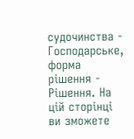судочинства - Господарське, форма рішення - Рішення. На цій сторінці ви зможете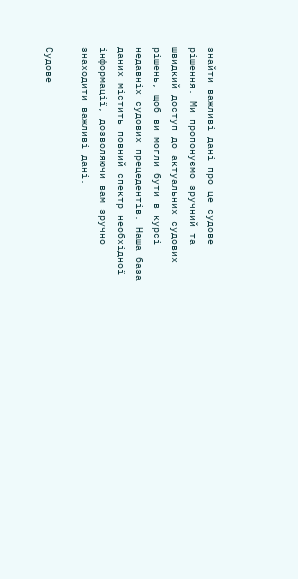знайти важливі дані про це судове рішення. Ми пропонуємо зручний та швидкий доступ до актуальних судових рішень, щоб ви могли бути в курсі недавніх судових прецедентів. Наша база даних містить повний спектр необхідної інформації, дозволяючи вам зручно знаходити важливі дані.

Судове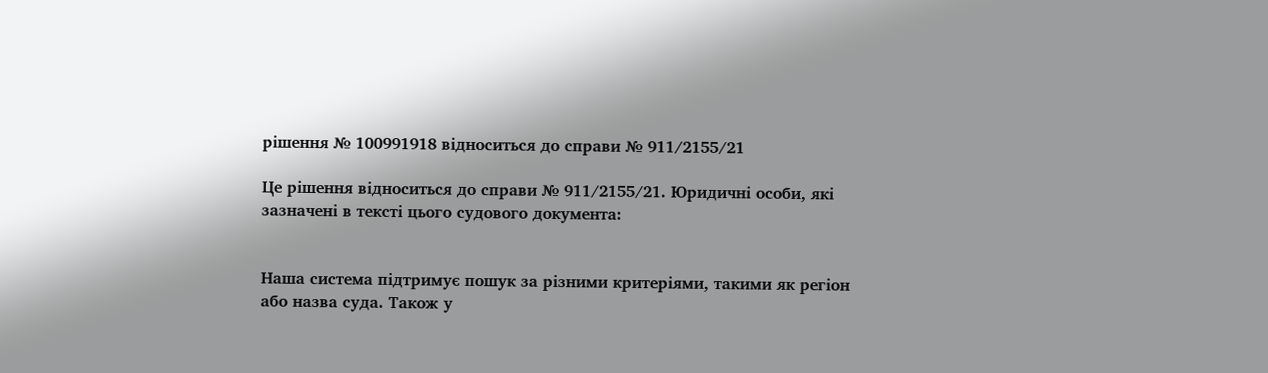рішення № 100991918 відноситься до справи № 911/2155/21

Це рішення відноситься до справи № 911/2155/21. Юридичні особи, які зазначені в тексті цього судового документа:


Наша система підтримує пошук за різними критеріями, такими як регіон або назва суда. Також у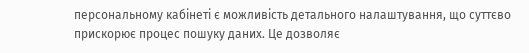персональному кабінеті є можливість детального налаштування, що суттєво прискорює процес пошуку даних. Це дозволяє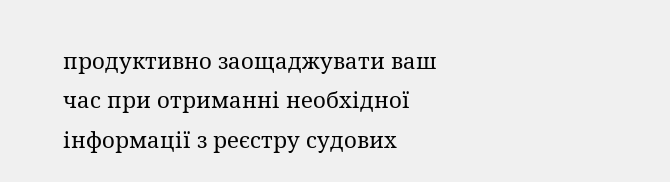продуктивно заощаджувати ваш час при отриманні необхідної інформації з реєстру судових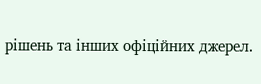рішень та інших офіційних джерел.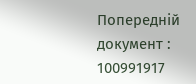Попередній документ : 100991917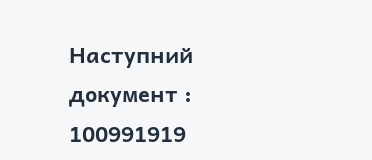Наступний документ : 100991919